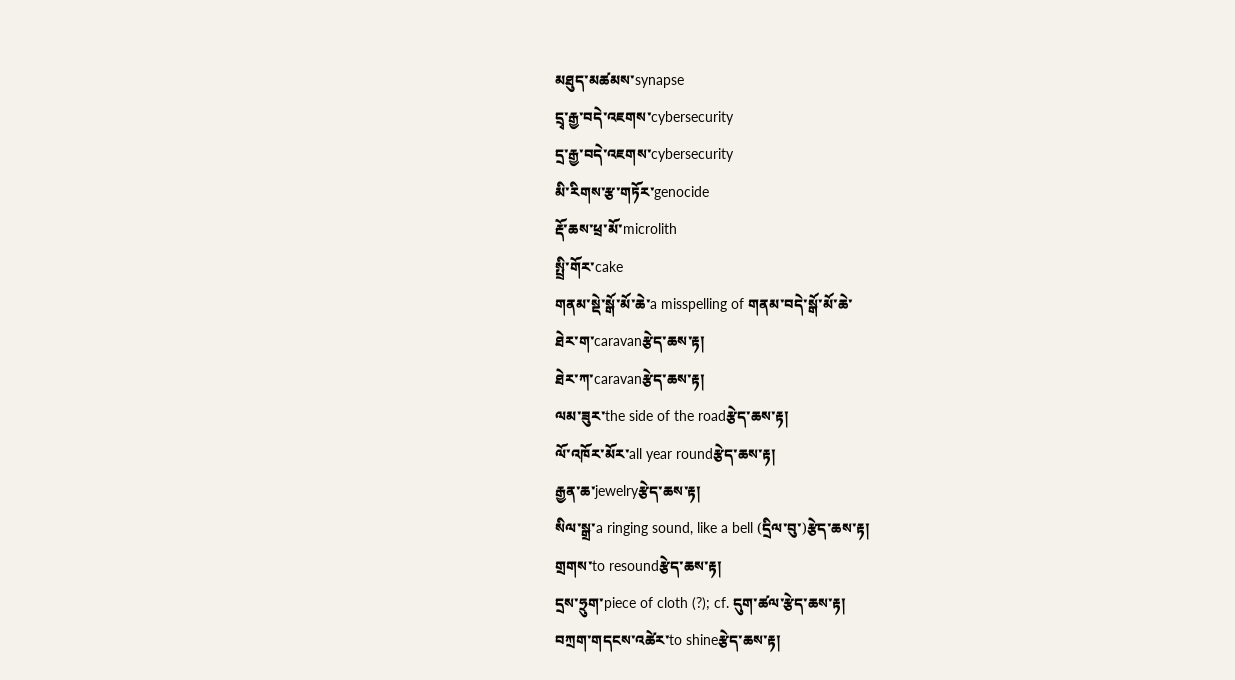མཐུད་མཚམས་synapse
དྲྭ་རྒྱ་བདེ་འཇགས་cybersecurity
དྲ་རྒྱ་བདེ་འཇགས་cybersecurity
མི་རིགས་རྩ་གཏོར་genocide
རྡོ་ཆས་ཕྲ་མོ་microlith
སྤྲི་གོར་cake
གནམ་སྡེ་སྒོ་མོ་ཆེ་a misspelling of གནམ་བདེ་སྒོ་མོ་ཆེ་
ཐེར་ག་caravanརྩེད་ཆས་རྟ།
ཐེར་ཀ་caravanརྩེད་ཆས་རྟ།
ལམ་ཟུར་the side of the roadརྩེད་ཆས་རྟ།
ལོ་འཁོར་མོར་all year roundརྩེད་ཆས་རྟ།
རྒྱན་ཆ་jewelryརྩེད་ཆས་རྟ།
སིལ་སྒྲ་a ringing sound, like a bell (དྲིལ་བུ་)རྩེད་ཆས་རྟ།
གྲགས་to resoundརྩེད་ཆས་རྟ།
དྲས་ཧྲུག་piece of cloth (?); cf. དུག་ཚལ་རྩེད་ཆས་རྟ།
བཀྲག་གདངས་འཚེར་to shineརྩེད་ཆས་རྟ།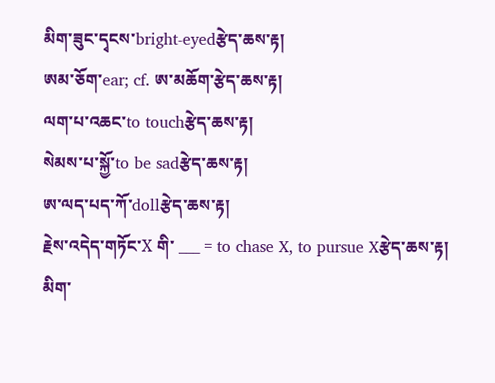མིག་ཟུང་དྭངས་bright-eyedརྩེད་ཆས་རྟ།
ཨམ་ཅོག་ear; cf. ཨ་མཆོག་རྩེད་ཆས་རྟ།
ལག་པ་འཆང་to touchརྩེད་ཆས་རྟ།
སེམས་པ་སྐྱོ་to be sadརྩེད་ཆས་རྟ།
ཨ་ལད་པད་ཀོ་dollརྩེད་ཆས་རྟ།
རྗེས་འདེད་གཏོང་X གི་ ___ = to chase X, to pursue Xརྩེད་ཆས་རྟ།
མིག་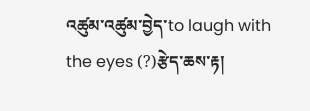འཚུམ་འཚུམ་བྱེད་to laugh with the eyes (?)རྩེད་ཆས་རྟ།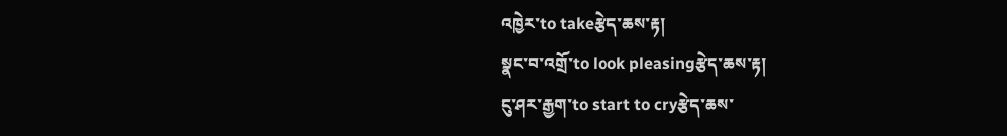འཁྱེར་to takeརྩེད་ཆས་རྟ།
སྣང་བ་འགྲོ་to look pleasingརྩེད་ཆས་རྟ།
ངུ་ཤར་རྒྱག་to start to cryརྩེད་ཆས་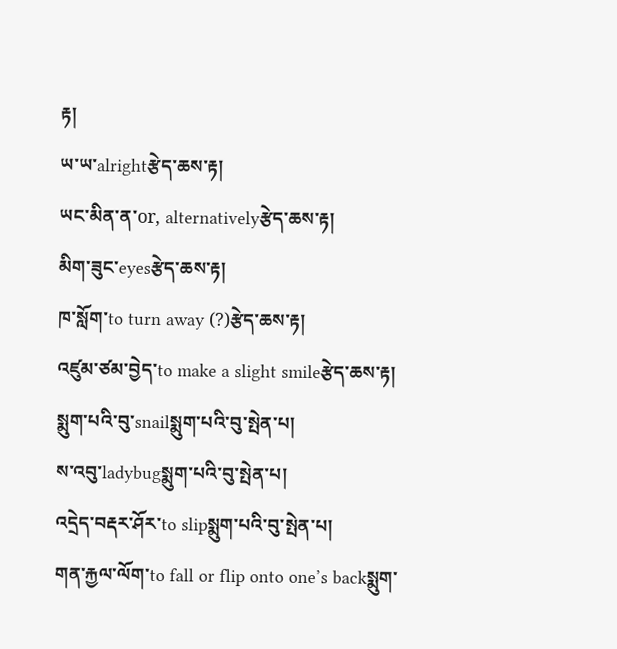རྟ།
ཡ་ཡ་alrightརྩེད་ཆས་རྟ།
ཡང་མིན་ན་or, alternativelyརྩེད་ཆས་རྟ།
མིག་ཟུང་eyesརྩེད་ཆས་རྟ།
ཁ་སློག་to turn away (?)རྩེད་ཆས་རྟ།
འཛུམ་ཙམ་བྱེད་to make a slight smileརྩེད་ཆས་རྟ།
སྨུག་པའི་བུ་snailསྨུག་པའི་བུ་སྤེན་པ།
ས་འབུ་ladybugསྨུག་པའི་བུ་སྤེན་པ།
འདྲེད་བརྡར་ཤོར་to slipསྨུག་པའི་བུ་སྤེན་པ།
གན་རྐྱལ་ལོག་to fall or flip onto one’s backསྨུག་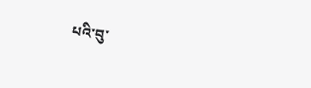པའི་བུ་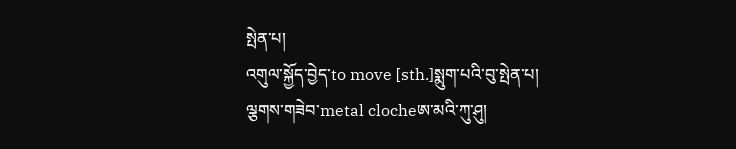སྤེན་པ།
འགུལ་སྐྱོད་བྱེད་to move [sth.]སྨུག་པའི་བུ་སྤེན་པ།
ལྕགས་གཟེབ་metal clocheཨ་མའི་ཀུ་ཤུ།